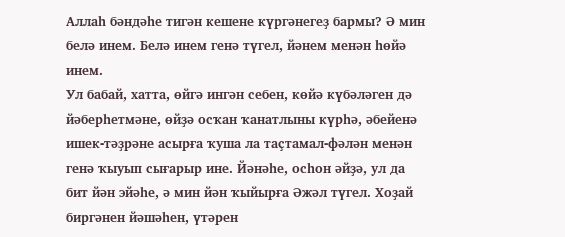Аллаһ бәндәһе тигән кешене күргәнегеҙ бармы? Ә мин белә инем. Белә инем генә түгел, йәнем менән һөйә инем.
Ул бабай, хатта, өйгә ингән себен, көйә күбәләген дә йәберһетмәне, өйҙә осҡан ҡанатлыны күрһә, әбейенә ишек-тәҙрәне асырға ҡуша ла таҫтамал-фәлән менән генә ҡыуып сығарыр ине. Йәнәһе, осһон әйҙә, ул да бит йән эйәһе, ә мин йән ҡыйырға Әжәл түгел. Хоҙай биргәнен йәшәһен, үтәрен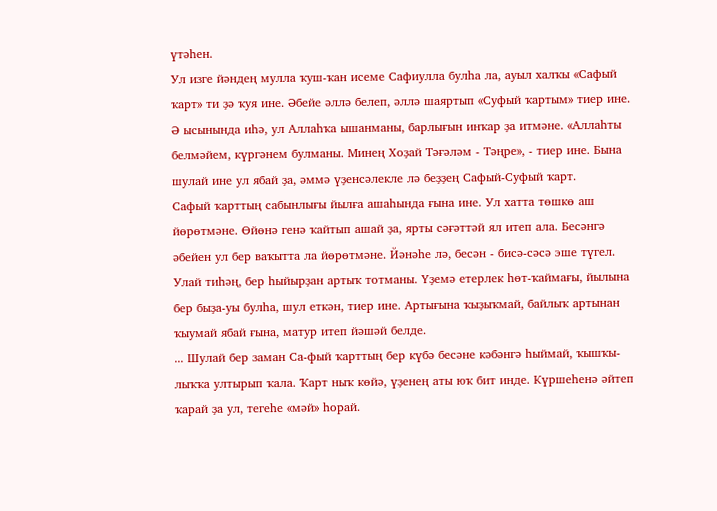үтәһен.
Ул изге йәндең мулла ҡуш-ҡан исеме Сафиулла булһа ла, ауыл халҡы «Сафый ҡарт» ти ҙә ҡуя ине. Әбейе әллә белеп, әллә шаяртып «Суфый ҡартым» тиер ине. Ә ысынында иһә, ул Аллаһҡа ышанманы, барлығын инҡар ҙа итмәне. «Аллаһты белмәйем, күргәнем булманы. Минең Хоҙай Тәғәләм - Тәңре», - тиер ине. Бына шулай ине ул ябай ҙа, әммә үҙенсәлекле лә беҙҙең Сафый-Суфый ҡарт.
Сафый ҡарттың сабынлығы йылға ашаһында ғына ине. Ул хатта төшкө аш йөрөтмәне. Өйөнә генә ҡайтып ашай ҙа, ярты сәғәттәй ял итеп ала. Бесәнгә әбейен ул бер ваҡытта ла йөрөтмәне. Йәнәһе лә, бесән - бисә-сәсә эше түгел. Улай тиһәң, бер һыйырҙан артыҡ тотманы. Үҙемә етерлек һөт-ҡаймағы, йылына бер быҙа-уы булһа, шул еткән, тиер ине. Артығына ҡыҙыҡмай, байлыҡ артынан ҡыумай ябай ғына, матур итеп йәшәй белде.
... Шулай бер заман Са-фый ҡарттың бер күбә бесәне кәбәнгә һыймай, ҡышҡы-лыҡҡа ултырып ҡала. Ҡарт ныҡ көйә, үҙенең аты юҡ бит инде. Күршеһенә әйтеп ҡарай ҙа ул, тегеһе «мәй» һорай.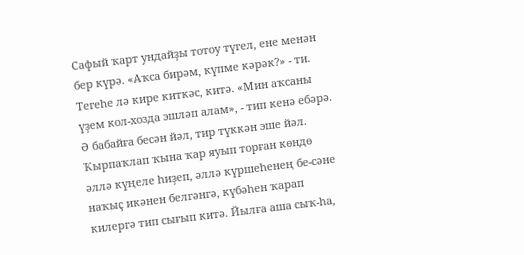Сафый ҡарт ундайҙы тотоу түгел, ене менән бер күрә. «Аҡса бирәм, күпме кәрәк?» - ти. Тегеһе лә кире киткәс, китә. «Мин аҡсаны үҙем кол-хозда эшләп алам», - тип кенә ебәрә. Ә бабайға бесән йәл, тир түккән эше йәл.
Ҡырпаҡлап ҡына ҡар яуып торған көндө әллә күңеле һиҙеп, әллә күршеһенең бе-сәне наҡыҫ икәнен белгәнгә, күбәһен ҡарап килергә тип сығып китә. Йылға аша сыҡ-һа,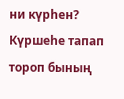ни күрһен? Күршеһе тапап тороп бының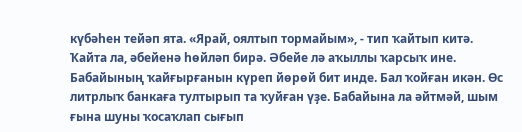күбәһен тейәп ята. «Ярай, оялтып тормайым», - тип ҡайтып китә.
Ҡайта ла, әбейенә һөйләп бирә. Әбейе лә аҡыллы ҡарсыҡ ине. Бабайының ҡайғырғанын күреп йөрөй бит инде. Бал ҡойған икән. Өс литрлыҡ банкаға тултырып та ҡуйған үҙе. Бабайына ла әйтмәй, шым ғына шуны ҡосаҡлап сығып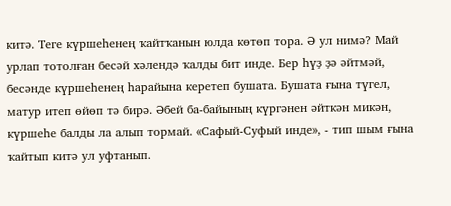китә. Теге күршеһенең ҡайтҡанын юлда көтөп тора. Ә ул нимә? Май урлап тотолған бесәй хәлендә ҡалды бит инде. Бер һүҙ ҙә әйтмәй, бесәнде күршеһенең һарайына керетеп бушата. Бушата ғына түгел, матур итеп өйөп тә бирә. Әбей ба-байының күргәнен әйткән микән, күршеһе балды ла алып тормай. «Сафый-Суфый инде», - тип шым ғына ҡайтып китә ул уфтанып.